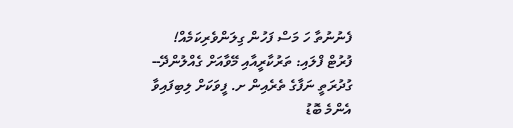ފެނުނުތާ ހަ މަސް ފަހުން ގިލަންވެރިކަމެއް!
ފުރުޓް ފްލައި: ތަރުކާރީއާއި މޭވާއަށް ގެއްލުންދޭ--
ގުދުރަތީ ނަފާގެ ތެރެއިން ށ. ފީވަކަށް ލިބިފައިވާ އެންމެ ބޮޑު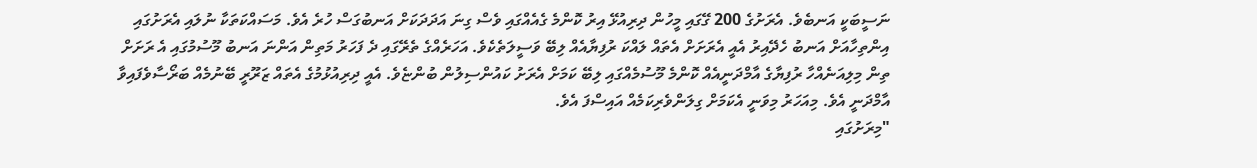ނަސީބަކީ އަނބެވެ. އެރަށުގެ 200 ގޭގައި މީހުން ދިރިއުޅޭ އިރު ކޮންމެ ގެއެއްގައި ވެސް ގިނަ އަދަދަކަށް އަނބުގަސް ހުރެ އެވެ. މަސައްކަތަކާ ނުލައި އެރަށުގައި އިންތިހާއަށް އަނބު ހެދޭއިރު އެއީ އެރަށަށް އެތައް ލައްކަ ރުފިޔާއެއް ލިބޭ ވަސީލަތެކެވެ. އަހަރެއްގެ ތެރޭގައި ދެ ފަހަރު މަތިން އަންނަ އަނބު މޫސުމުގައި އެ ރަށަށް ތިން މިލިއަނެއްހާ ރުފިޔާގެ އާމްދަނީއެއް ކޮންމެ މޫސުމެއްގައި ލިބޭ ކަމަށް އެރަށު ކައުންސިލުން ބުންޏެވެ. އެއީ ދިރިއުޅުމުގެ އެތައް ޒަރޫރީ ބޭނުމެއް ބަރޯސާވެފައިވާ އާމްދަނީ އެވެ. މިއަހަރު މިވަނީ އެކަމަށް ގިލަންވެރިކަމެއް އައިސްފަ އެވެ.
"މިރަށުގައި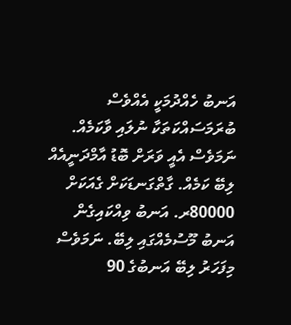އަނބު ހެއްދުމަކީ އެއްވެސް ބުރަމަސައްކަތަކާ ނުލައި ވާކަމެއް. ނަމަވެސް އެއީ ވަރަށް ބޮޑު އާމްދަނީއެއް ލިބޭ ކަމެއް. ގާތްގަނޑަކަށް ގެއަކަށް 80000ރ. އަނބު ވިއްކައިގެން އަނބު މޫސުމެއްގައި ލިބޭ. ނަމަވެސް މިފަހަރު ލިބޭ އަނބުގެ 90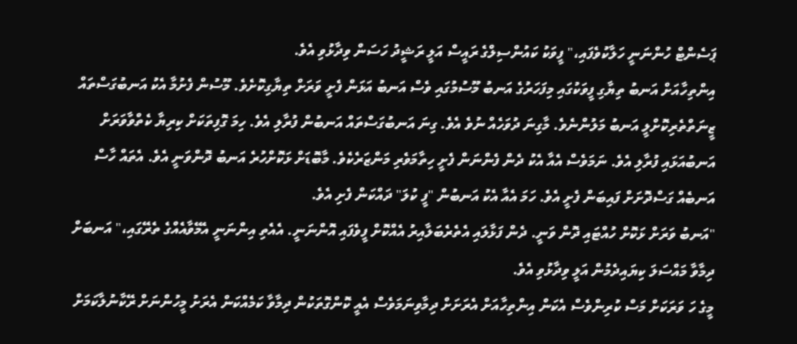ޕަސެންޓް ހުންނަނީ ހަލާކުވެފައި،" ފީވަކު ކައުންސިލްގެ ރައީސް އަލީ ރަޝީދު ހަސަން ވިދާޅުވި އެވެ.
އިންތިހާއަށް އަނބު ތިޔާގި ފީވަކުގައި މިފަހަރުގެ އަނބު މޫސުމުގައި ވެސް އަނބު އަޅަން ފެށީ ވަރަށް ތިޔާގިކޮށެވެ. މޫސުން ފެށުމާ އެކު އަނބުގަސްތައް ޒީނަތްތެރިކޮށްލީ އަނބު މަލުންނެވެ. މާގިނަ ދުވަހެއް ނުވެ އެވެ. ގިނަ އަނބުގަސްތައް އަނބުން ފުރާލި އެވެ. ހިމަ ގޮފިތަކަށް ކިރިޔާ ކެތްވާވަރަށް އަނބުއަޅައި ފުރާލި އެވެ. ނަމަވެސް އެއާ އެކު ދެން ފެންނަން ފެށީ ހިތާމަވެރި މަންޒަރެކެވެ. މާބޮޑަށް ޅަކޮށްހުރެ އަނބު ދޮންވަނީ އެވެ. އެތައް ހާސް އަނބެއް ގަސްދޮށަށް ފައިބަން ފެށީ އެވެ. ހަމަ އެއާ އެކު އަނބުން "ފީ ކުލަ" ދައްކަން ފެށި އެވެ.
"އަނބު ވަރަށް ޅަކޮށް ހުއްޓައި ދޮން ވަނީ. ދެން ފަޅާލައި އެތެރެބަލާއިރު އެއްކޮށް ފީވެފައި އޮންނަނީ. އެއެތި އިންނަނީ އެމޭވާއެއްގެ ތެރޭގައި،" އަނބަށް ދިމާވާ މައްސަލަ ކިޔައިދެމުން އަލީ ވިދާޅުވި އެވެ.
މީގެ ހަ ވަރަކަށް މަސް ކުރިންވެސް އެކަން އިންތިހާއަށް އެރަށަށް ދިމާވިނަމަވެސް އެއީ ކޮންގޮތަކުން ދިމާވާ ކަމެއްކަން އެރަށު މީހުންނަށް ރޭކާނުލާކަމަށް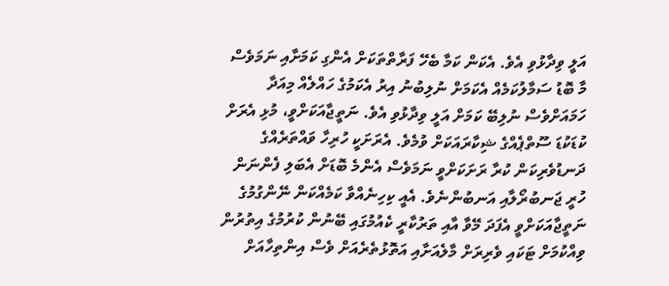އަލީ ވިދާޅުވި އެވެ. އެކަން ކަމާ ބެހޭ ފަރާތްތަކަށް އެންގި ކަމަށާއި ނަމަވެސް މާ ބޮޑު ސަމާލުކަމެއް އެކަމަށް ނުލިބުނު އިރު އެކަމުގެ ހައްލެއް މިއަދާ ހަމައަށްވެސް ނުލިބޭ ކަމަށް އަލީ ވިދާޅުވި އެވެ. ނަތީޖާއަކަށްވީ، މުޅި އެރަށް ކުޑަކުޑަ ސޫތްޕެއްގެ ޝިކާރައަކަށް ވުމެވެ. އެރަށަކީ ހުރިހާ ވައްތަރެއްގެ ދަނޑުވެރިކަން ކުރާ ރަށަކަށްވީ ނަމަވެސް އެންމެ ބޮޑަށް އެބަލި ފެންނަން ހުރީ ޖަނބުރޯލާއި އަނބުންނެވެ. އެއީ ކިހިނެއްވާ ކަމެއްކަން ނޭންގުމުގެ ނަތީޖާއަކަށްވީ އެފަދަ މޭވާ އާއި ތަރުކާރީ ކެއުމުގައި ބޭނުން ކުރުމުގެ އިތުރުން ވިއްކުމަށް ޓަކައި ވެރިރަށް މާލެއަށާއި އަތޮޅުތެރެއަށް ވެސް އިންތިހާއަށް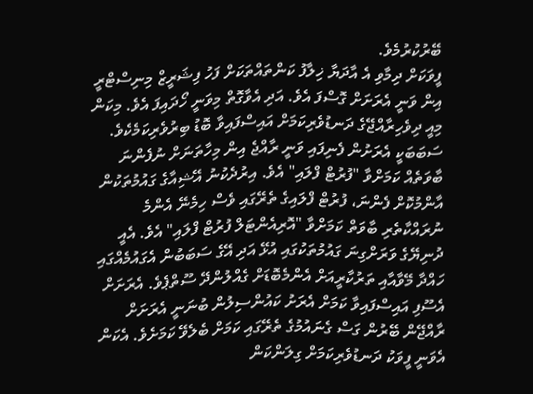ބޭރުކުރުމެވެ.
ފީވަކަށް ދިމާވި އެ އާދަޔާ ޚިލާފު ކަންތައްތަކަށް ފަހު ފިޝަރީޒް މިނިސްޓްރީ އިން ވަނީ އެރަށަށް ގޮސްފަ އެވެ. އަދި އެވާގޮތް މިވަނީ ހޯދައިފަ އެވެ. މިކަން މިއީ ދިވެހިރާއްޖޭގެ ދަނޑުވެރިކަމަށް އައިސްފައިވާ ބޮޑު ބިރުވެރިކަމެކެވެ. ސަބަބަކީ އެރަށުން ފެނިފައި ވަނީ ރާއްޖެ އިން މިހާތަނަށް ނުފެންނަ ބާވަތެއް ކަމަށްވާ "ފުރުޓް ފްލައި" އެވެ. އިރުދެކުނު އޭޝިއާގެ ގައުމުތަކުން އާންމުކޮށް ފެންނަ، ފުރުޓް ފްލައިގެ ތެރޭގައި ވެސް ހިމެނޭ އެންމެ ނުރައްކާތެރި ބާވަތް ކަމަށްވާ "އޮރިއެންޓަލް ފުރުޓް ފްލައި" އެވެ. އެއީ ދުނިޔޭގެ ވަރަށްގިނަ ގައުމުތަކުގައި އުޅޭ އަދި އޭގެ ސަބަބުން އެގައުމެއްގައި ހައްދާ މޭވާއާއި ތަރުކާރީއަށް އެންމެބޮޑަށް ގެއްލުންދޭ ސޫތްޕެވެ. އެރަށަށް އެސޫފި އައިސްފައިވާ ކަމަށް އެރަށު ކައުންސިލުން ބުނަނީ އެރަށަށް ރާއްޖޭން ބޭރުން ގަސް ގެނައުމުގެ ތެރޭގައި ކަމަށް ބެލެވޭ ކަމަށެވެ. އެކަން އެވަނީ ފީވަކު ދަނޑުވެރިކަމަށް ގިލަންކަން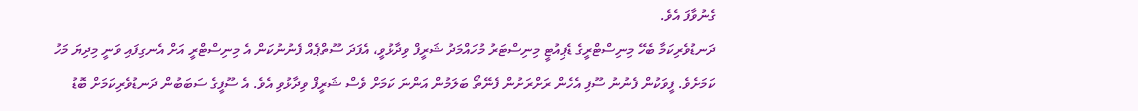ގެނުވާފަ އެވެ.
ދަނޑުވެރިކަމާ ބެހޭ މިނިސްޓްރީގެ ޑެޕިއުޓީ މިނިސްޓަރު މުހައްމަދު ޝަރީފް ވިދާޅުވީ، އެފަދަ ސޫތްޕެއް ފެނުނުކަން އެ މިނިސްޓްރީ އަށް އެނގިފައި ވަނީ މިދިޔަ މަހު ކަމަށެވެ. ފީވަކުން ފެނުނު ސޫފި އެހެން ރަށްރަށުން ފެނޭތޯ ބަލަމުން އަންނަ ކަމަށް ވެސް ޝަރީފް ވިދާޅުވި އެވެ. އެ ސޫފީގެ ސަބަބުން ދަނޑުވެރިކަމަށް ބޮޑު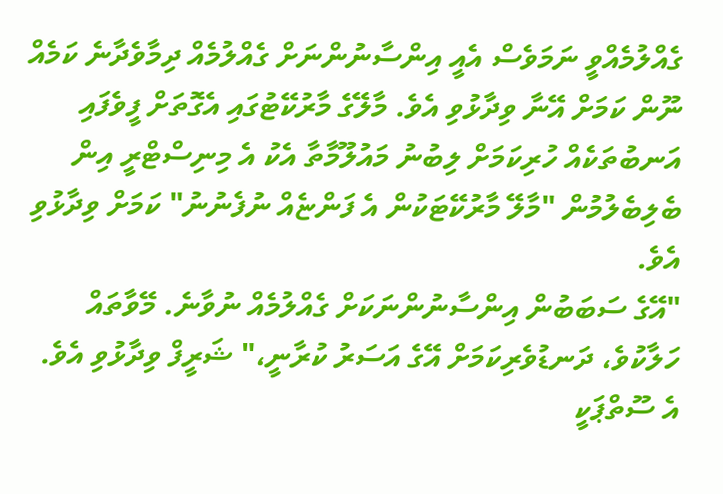ގެއްލުމެއްވީ ނަމަވެސް އެއީ އިންސާނުންނަށް ގެއްލުމެއް ދިމާވެދާނެ ކަމެއް ނޫން ކަމަށް އޭނާ ވިދާޅުވި އެވެ. މާލޭގެ މާރުކޭޓުގައި އެގޮތަށް ފީވެފައި އަނބުތަކެއް ހުރިކަމަށް ލިބުނު މައުލޫމާތާ އެކު އެ މިނިސްޓްރީ އިން ބެލިބެލުމުން "މާލޭ މާރުކޭޓަކުން އެ ފަންޏެއް ނުފެނުނު" ކަމަށް ވިދާޅުވި އެވެ.
"އޭގެ ސަބަބުން އިންސާނުންނަކަށް ގެއްލުމެއް ނުވާނެ. މޭވާތައް ހަލާކުވެ، ދަނޑުވެރިކަމަށް އޭގެ އަސަރު ކުރާނީ،" ޝަރީފް ވިދާޅުވި އެވެ.
އެ ސޫތްޕަކީ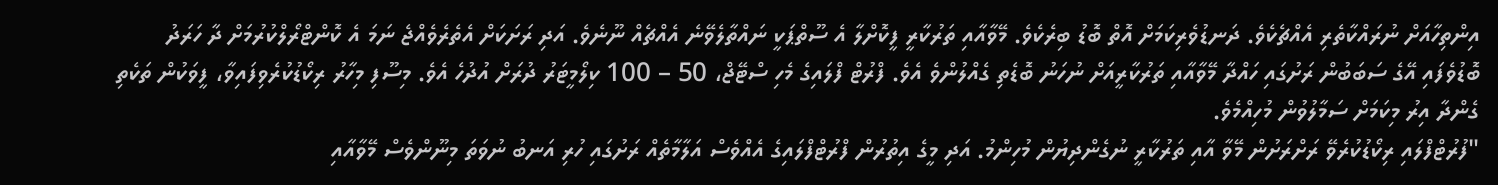އިންތިހާއަށް ނުރައްކާތެރި އެއްޗެކެވެ. ދަނޑުވެރިކަމަށް އޮތް ބޮޑު ބިރެކެވެ. މޭވާއާއި ތަރުކާރީ ފީކޮށްލާ އެ ސޫތްޕަކީ ނައްތާލެވޭނެ އެއްޗެއް ނޫނެވެ. އަދި ރަށަކަށް އެތެރެވެއްޖެ ނަމަ އެ ކޮންޓްރޯލްކުރުމަށް ދާ ހަރަދު ބޮޑުވެފައި އޭގެ ސަބަބުން ރަށުގައި ހައްދާ މޭވާއާއި ތަރުކާރީއަށް ނުހަނު ބޮޑެތި ގެއްލުންވެ އެވެ. ފްރުޓް ފްލައިގެ މެހި ސްޓޭޖް، 50 – 100 ކިލޯމީޓަރު ދުރަށް އުދުހެ އެވެ. މިސޫފި މިހާރު ރިކޯޑުކުރެވިފައިވާ، ފީވަކުން ތަކެތި ގެންދާ އިރު މިކަމަށް ސަމާލުވުން މުހިއްމެވެ.
"ފުރުޓްފްލައި ރިކޯޑުކުރެވޭ ރަށްރަށުން މޭވާ އާއި ތަރުކާރީ ނުގެންދިޔުން މުހިންމު. އަދި މީގެ އިތުރުން ފްރުޓްފްލައިގެ އެއްވެސް އަލާމާތެއް ރަށުގައި ހުރި އަނބު ނުވަތަ މިނޫންވެސް މޭވާއާއި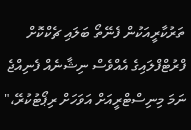ތަރުކާރީއަކުން ފެނޭތޯ ބަލައި ޗެކްކޮށް ފްރުޓްފްލައިގެ އެއްވެސް ނިޝާނެއް ފެނިއްޖެ ނަމަ މިނިސްޓްރީއަށް އަވަހަށް ރިޕޯޓުކުރޭ،"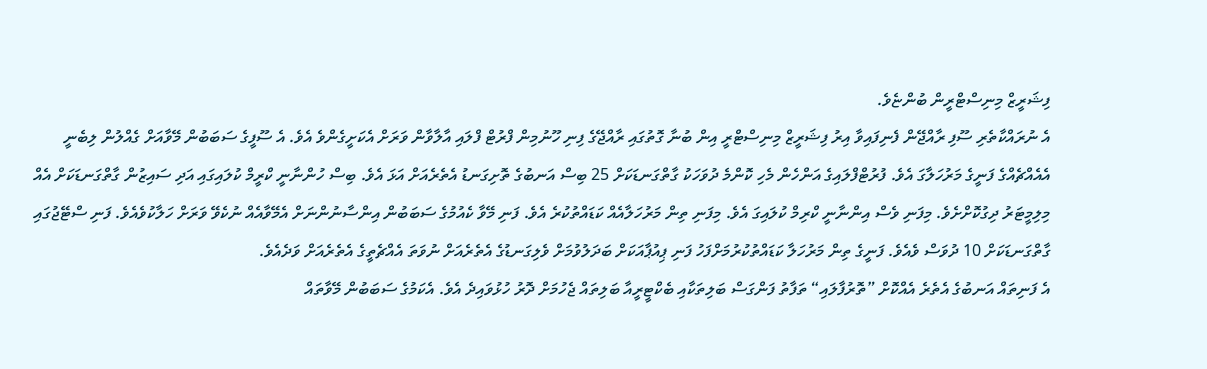ފިޝަރީޒް މިނިސްޓްރީން ބުންޏެވެ.
އެ ނުރައްކާތެރި ސޫފި ރާއްޖޭން ފެނިފައިވާ އިރު ފިޝަރީޒް މިނިސްޓްރީ އިން ބުނާ ގޮތުގައި ރާއްޖޭގެ ފިނި ހޫނުމިން ފްރުޓް ފްލައި އާލާވާން ވަރަށް އެކަށީގެންވެ އެވެ. އެ ސޫފީގެ ސަބަބުން މޭވާއަށް ގެއްލުން ލިބެނީ އެއެއްޗެއްގެ ފަނީގެ މަރުހަލާގަ އެވެ. ފުރުޓްފްލައިގެ އަންހެން މެހި ކޮންމެ ދުވަހަކު ގާތްގަނޑަކަށް 25 ބިސް އަނބުގެ ތޮށިގަނޑު އެތެރެއަށް އަޅަ އެވެ. ބިސް ހުންނާނީ ކްރީމް ކުލައިގައި އަދި ސައިޒުން ގާތްގަނޑަކަށް އެއް މިލިމީޓަރު ދިގުކޮށްށެވެ. މިފަނި ވެސް އިންނާނީ ކްރިމް ކުލައިގަ އެވެ. މިފަނި ތިން މަރުހަލާއެއް ކަޑައްތުކުރެ އެވެ. ފަނި މޭވާ ކެއުމުގެ ސަބަބުން އިންސާނުންނަށް އެމޭވާއެއް ނުކެވޭ ވަރަށް ހަލާކުވެއެވެ. ފަނި ސްޓޭޖުގައި ގާތްގަނޑަކަށް 10 ދުވަސް ވެއެވެ. ފަނީގެ ތިން މަރުހަލާ ކަޑައްތުކުރުމަށްފަހު ފަނި ޕިއުޕާއަކަށް ބަދަލުވުމަށް ވެލިގަނޑުގެ އެތެރެއަށް ނުވަތަ އެއްޗެތީގެ އެތެރެއަށް ވަދެއެވެ.
އެ ފަނިތައް އަނބުގެ އެތެރެ އެއްކޮށް ”ތޮރުފާލައި“ ތަފާތު ފަންގަސް ބަލިތަކާއި ބެކްޓީރީއާ ބަލިތައް ޖެހުމަށް ދޮރު ހުޅުވައިދެ އެވެ. އެކަމުގެ ސަބަބުން މޭވާތައް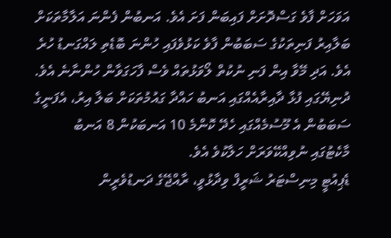އަވަހަށް ފާވެ ގަސްދޮށަށް ފައިބަން ފަށަ އެވެ. އަނބުން ފެންނަ އަލާމާތަކަށް ބަލާއިރު ފަނިތަކުގެ ސަބަބުން ފާވެ ކަޅުވެފައި ހުންނަ ބޮޑެތި ލައްގަނޑު ހުރެ އެވެ. އަދި މޭވާ އިން ފަނި ނުކުތް ލޯވަޅުތައް ވެސް ފާހަގަވާން ހުންނާނެ އެވެ. ދުނިޔޭގައި ފުޅާ ދާއިރާއެއްގައި އަނބު ހައްދާ ގައުމުތަކަށް ބަލާ އިރު، އެފަނީގެ ސަބަބުން އެ މޫސުމެއްގައި ހެދޭ ކޮންމެ 10 އަނބަކުން 8 އަނބު މާކެޓުގައި ނުވިއްކޭވަރަށް ހަލާކުވެ އެވެ.
ޑެޕިއުޓީ މިނިސްޓަރު ޝަރީފް ވިދާޅުވީ، ރާއްޖޭގެ ދަނޑުވެރީން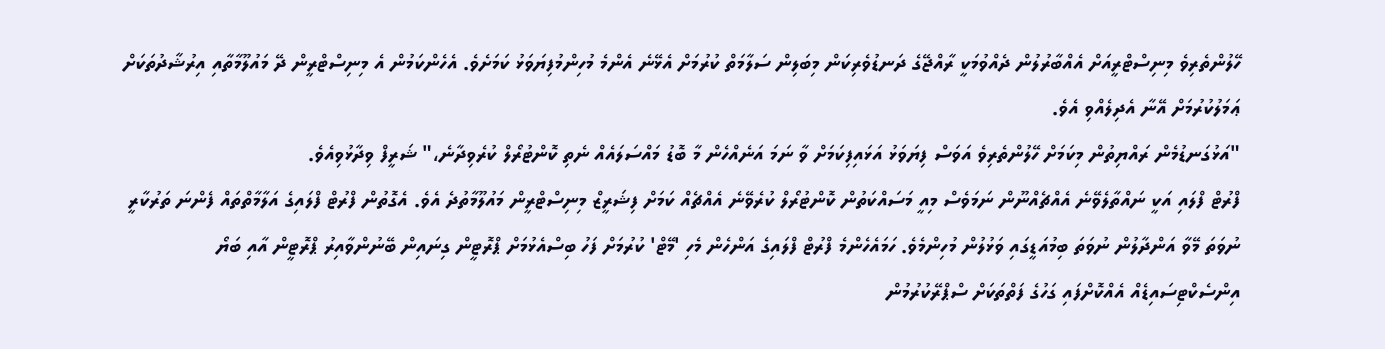ހޭލުންތެރިވެ މިނިސްޓްރީއަށް އެއްބާރުލުން ދެއްވުމަކީ ރާއްޖޭގެ ދަނޑުވެރިކަން މިބަލިން ސަލާމަތް ކުރުމަށް އެޅޭނެ އެންމެ މުހިންމުފިޔަވަޅު ކަމަށެވެ. އެހެންކަމުން އެ މިނިސްޓްރީން ދޭ މައުލޫމާތާއި އިރުޝާދުތަކަށް ޢަމަލުކުރުމަށް އޭނާ އެދިލެއްވި އެވެ.
"އަޅުގަނޑުމެން ރައްޔިތުން މިކަމަށް ހޭލުންތެރިވެ އަވަސް ފިޔަވަޅު އަޅައިފިކަމަށް ވާ ނަމަ އަނެއްހެން މާ ބޮޑު މައްސަލައެއް ނެތި ކޮންޓުރޯލް ކުރެވިދާނެ،" ޝަރީފް ވިދާޅުވިއެވެ.
ފްރުޓް ފްލައި އަކީ ނައްތާލެވޭނެ އެއްޗެއްނޫން ނަމަވެސް މިއީ މަސައްކަތުން ކޮންޓުރޯލް ކުރެވޭނެ އެއްޗެއް ކަމަށް ފިޝަރީޒް މިނިސްޓްރީން މައުލޫމާތުދެ އެވެ. އެގޮތުން ފްރުޓް ފްލައިގެ އަލާމާތްތައް ފެންނަ ތަރުކާރީ ނުވަތަ މޭވާ އަންދާލުން ނުވަތަ ބިމުއަޑީގައި ވަޅުލުން މުހިންމެވެ. ހަމައެހެންމެ ފްރުޓް ފްލައިގެ އަންހެން މެހި 'މޭޓް' ކުރުމަށް ފަހު ބިސްއެޅުމަށް ޕްރޮޓީން ގިނައިން ބޭނުންވާއިރު ޕްރޮޓީން އާއި ބަޔޯ އިންސެކްޓިސައިޑެއް އެއްކޮށްފައި ގަހުގެ ފަތްތަކަށް ސްޕްރޭކުރުމުން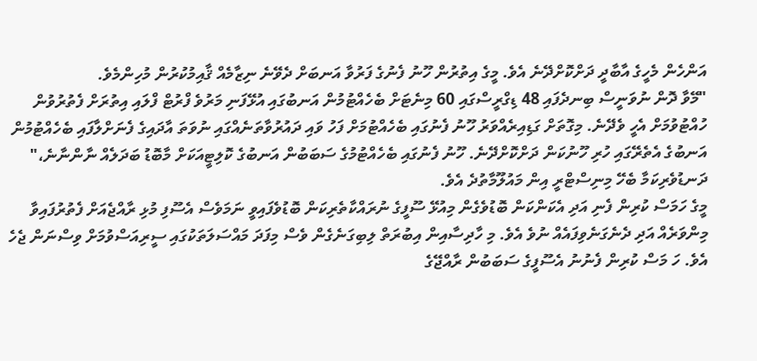އަންހެން މެހީގެ އާބާދީ ދަށްކޮށްދޭނެ އެވެ. މީގެ އިތުރުން ހޫނު ފެނުގެ ފަރުވާ އަނބަށް ދެވޭނެ ނިޒާމެއް ޤާއިމުކުރުން މުހިންމެވެ.
"މޭވާ ދޮން ނުވަނީސް ބިނދެފައި 48 ޑިގްރީސްގައި 60 މިނެޓަށް ބެހެއްޓުމުން އަނބުގައި އުޅޭފަނި މަރުވެ ފްރުޓް ފްލައި އިތުރަށް ފެތުރުވުން ހުއްޓުވުމަށް އެހީ ވެދޭނެ. މިގޮތަށް ގަޑިއިރެއްވަރު ހޫނު ފެނުގައި ބެހެއްޓުމަށް ފަހު ވައި ދައުރުވާތަނެއްގައި ނުވަތަ އާދައިގެ ފެނަށްލާފައި ބެހެއްޓުމުން އަނބުގެ އެތެރޭގައި ހުރި ހޫނުކަން ދަށްކޮށްދޭނެ. ހޫނު ފެނުގައި ބެހެއްޓުމުގެ ސަބަބުން އަނބުގެ ކޮލިޓީއަކަށް މާބޮޑު ބަދަލެއް ނާންނާނެ،" ދަނޑުވެރިކަމާ ބެހޭ މިނިސްޓްރީ އިން މައުލޫމާތުދެ އެވެ.
މީގެ ހަމަސް ކުރިން ފެނި އަދި އެކަންކަން ބޮޑުވެގެން މިއުޅޭ ސޫފީގެ ނުރައްކާތެރިކަން ބޮޑުވެފައިވީ ނަމަވެސް އެސޫފި މުޅި ރާއްޖެއަށް ފެތުރުފައިވާ މިންވަރެއް އަދި ދެނެގަނެވިފައެއް ނުވެ އެވެ. މި ހާދިސާއިން އިބުރަތް ލިބިގަނެގެން ވެސް މިފަދަ މައްސަލަތަކުގައި ސީރިއަސްވުމަށް ވިސްނަން ޖެހެ އެވެ. ހަ މަސް ކުރިން ފެނުނު އެސޫފީގެ ސަބަބުން ރާއްޖޭގެ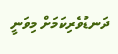ދަނޑުވެރިކަމަށް މިވަނީ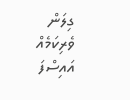ގިލަން ވެރިކަމެއް އައިސްފަ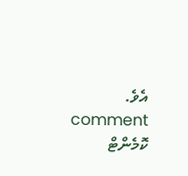އެވެ.
comment ކޮމެންޓް